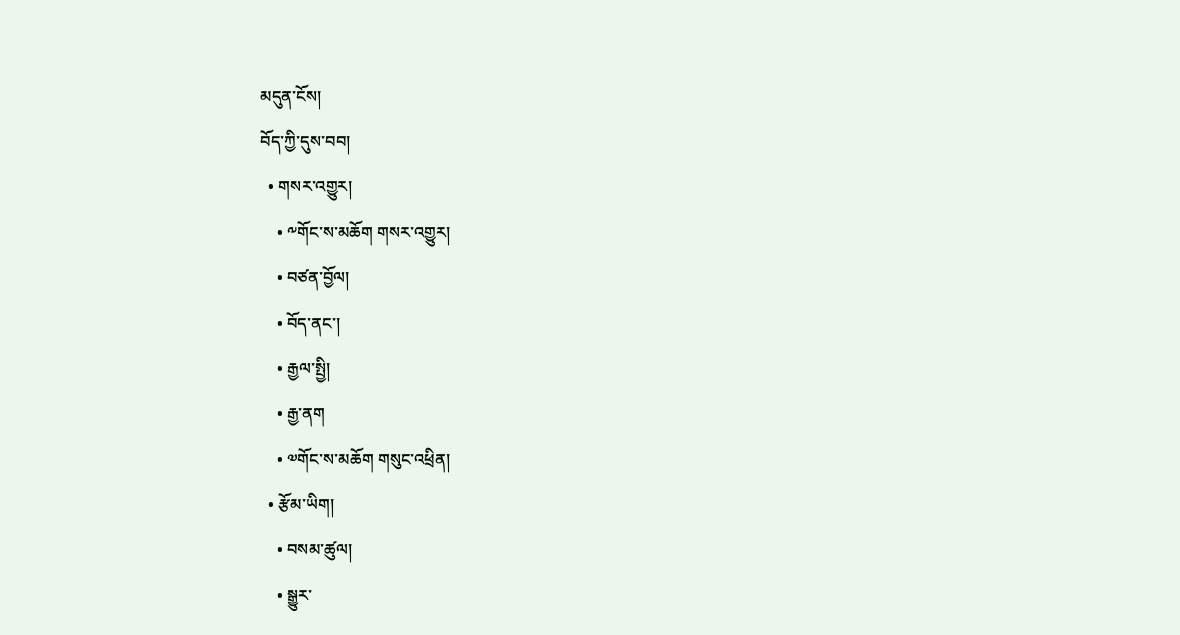མདུན་ངོས།
བོད་ཀྱི་དུས་བབ།
  • གསར་འགྱུར།
    • ༸གོང་ས་མཆོག གསར་འགྱུར།
    • བཙན་བྱོལ།
    • བོད་ནང་།
    • རྒྱལ་སྤྱི།
    • རྒྱ་ནག
    • ༧གོང་ས་མཆོག གསུང་འཕྲིན།
  • རྩོམ་ཡིག།
    • བསམ་ཚུལ།
    • སྒྱུར་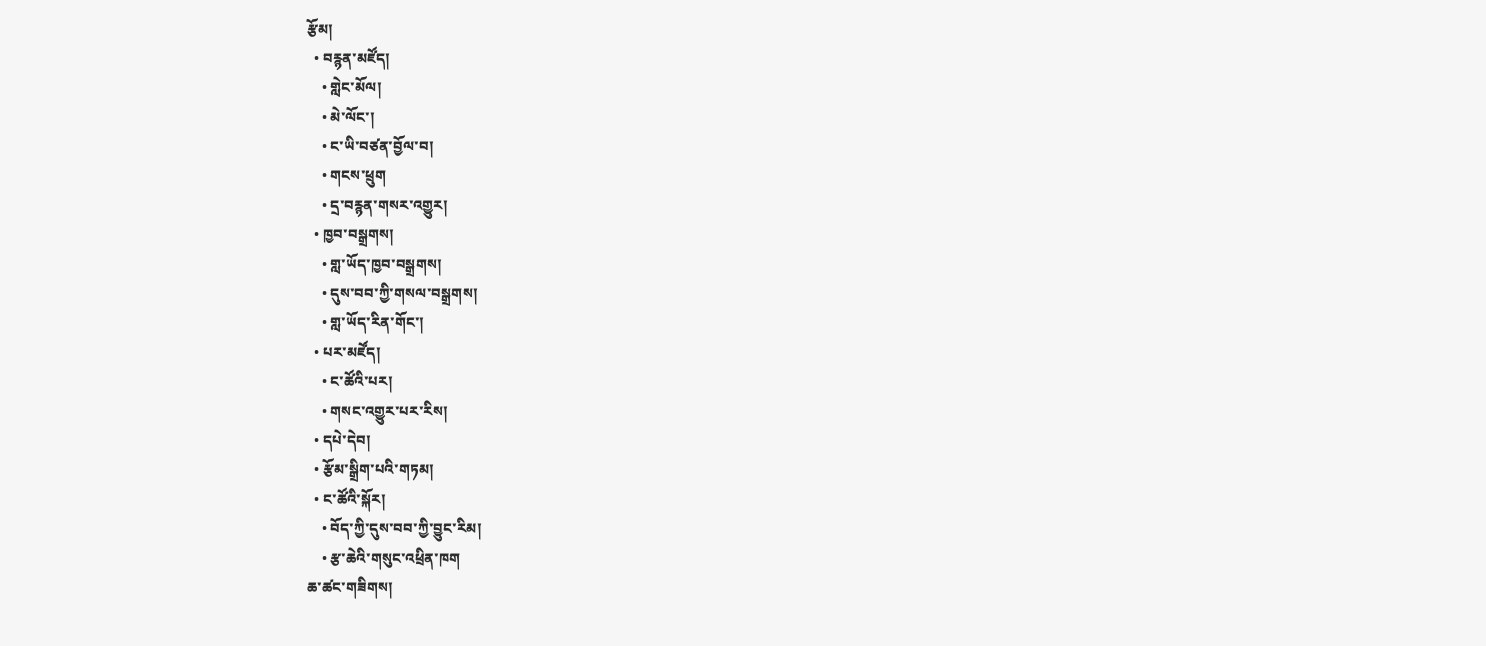རྩོམ།
  • བརྙན་མཛོད།
    • གླེང་མོལ།
    • མེ་ལོང་།
    • ང་ཡི་བཙན་བྱོལ་བ།
    • གངས་ཕྲུག
    • དྲ་བརྙན་གསར་འགྱུར།
  • ཁྱབ་བསྒྲགས།
    • གླ་ཡོད་ཁྱབ་བསྒྲགས།
    • དུས་བབ་ཀྱི་གསལ་བསྒྲགས།
    • གླ་ཡོད་རིན་གོང་།
  • པར་མཛོད།
    • ང་ཚོའི་པར།
    • གསང་འགྱུར་པར་རིས།
  • དཔེ་དེབ།
  • རྩོམ་སྒྲིག་པའི་གཏམ།
  • ང་ཚོའི་སྐོར།
    • བོད་ཀྱི་དུས་བབ་ཀྱི་བྱུང་རིམ།
    • རྩ་ཆེའི་གསུང་འཕྲིན་ཁག
ཆ་ཚང་གཟིགས།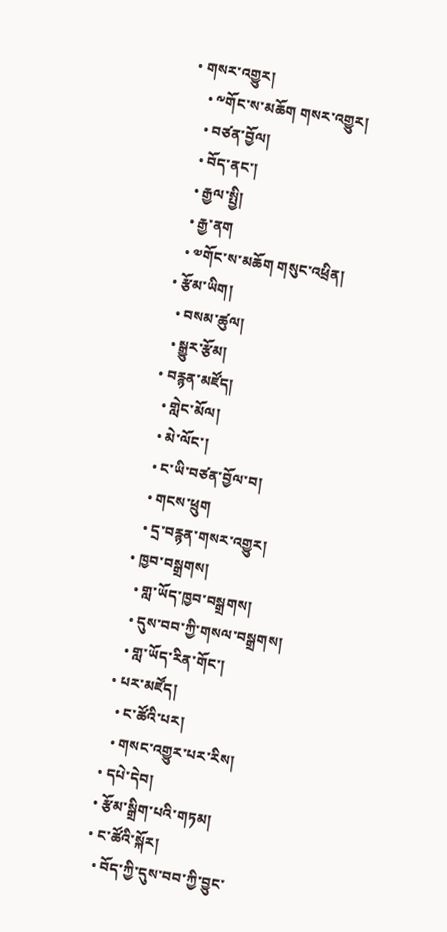• གསར་འགྱུར།
    • ༸གོང་ས་མཆོག གསར་འགྱུར།
    • བཙན་བྱོལ།
    • བོད་ནང་།
    • རྒྱལ་སྤྱི།
    • རྒྱ་ནག
    • ༧གོང་ས་མཆོག གསུང་འཕྲིན།
  • རྩོམ་ཡིག།
    • བསམ་ཚུལ།
    • སྒྱུར་རྩོམ།
  • བརྙན་མཛོད།
    • གླེང་མོལ།
    • མེ་ལོང་།
    • ང་ཡི་བཙན་བྱོལ་བ།
    • གངས་ཕྲུག
    • དྲ་བརྙན་གསར་འགྱུར།
  • ཁྱབ་བསྒྲགས།
    • གླ་ཡོད་ཁྱབ་བསྒྲགས།
    • དུས་བབ་ཀྱི་གསལ་བསྒྲགས།
    • གླ་ཡོད་རིན་གོང་།
  • པར་མཛོད།
    • ང་ཚོའི་པར།
    • གསང་འགྱུར་པར་རིས།
  • དཔེ་དེབ།
  • རྩོམ་སྒྲིག་པའི་གཏམ།
  • ང་ཚོའི་སྐོར།
    • བོད་ཀྱི་དུས་བབ་ཀྱི་བྱུང་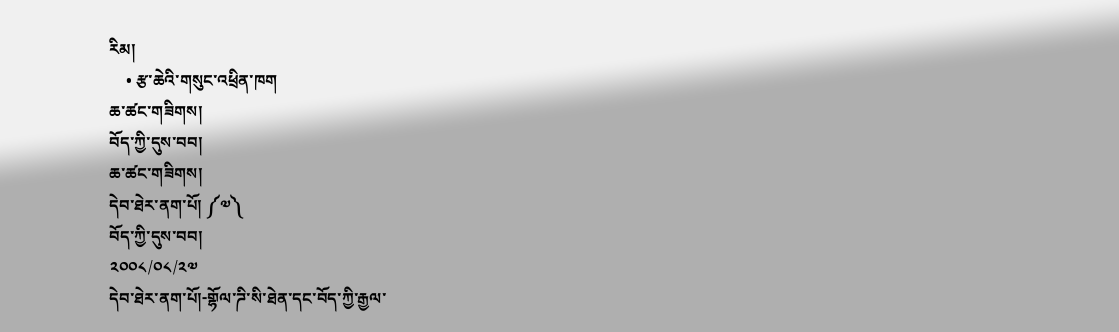རིམ།
    • རྩ་ཆེའི་གསུང་འཕྲིན་ཁག
ཆ་ཚང་གཟིགས།
བོད་ཀྱི་དུས་བབ།
ཆ་ཚང་གཟིགས།
དེབ་ཐེར་ནག་པོ། ༼༧༽
བོད་ཀྱི་དུས་བབ།
༢༠༠༨/༠༨/༢༧
དེབ་ཐེར་ནག་པོ།-གྷོལ་ཌི་སི་ཐེན་དང་བོད་ཀྱི་རྒྱལ་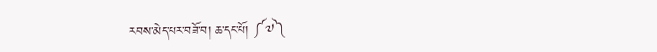རབས་མེད་པར་བཟོ་བ། ཆ་དང་པོ། ༼༧༽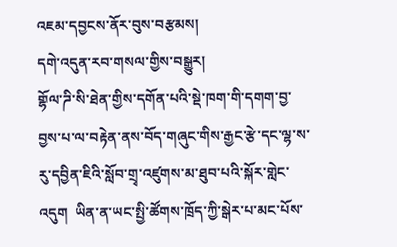འཇམ་དབྱངས་ནོར་བུས་བརྩམས།
དགེ་འདུན་རབ་གསལ་གྱིས་བསྒྱུར།
གྷོལ་ཌི་སི་ཐེན་གྱིས་དགོན་པའི་སྡེ་ཁག་གི་དགག་བྱ་བྱས་པ་ལ་བརྟེན་ནས་བོད་གཞུང་གིས་རྒྱང་རྩེ་དང་ལྷ་ས་རུ་དབྱིན་ཇིའི་སློབ་གྲྭ་འཛུགས་མ་ཐུབ་པའི་སྐོར་གླེང་འདུག  ཡིན་ན་ཡང་སྤྱི་ཚོགས་ཁྲོད་ཀྱི་སྒེར་པ་མང་པོས་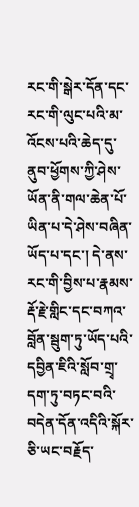རང་གི་སྒེར་དོན་དང་རང་གི་ལུང་པའི་མ་འོངས་པའི་ཆེད་དུ་ནུབ་ཕྱོགས་ཀྱི་ཤེས་ཡོན་ནི་གལ་ཆེན་པོ་ཡིན་པ་དེ་ཤེས་བཞིན་ཡོད་པ་དང་། དེ་ནས་རང་གི་བྱིས་པ་རྣམས་རྡོ་རྗེ་གླིང་དང་བཀའ་བློན་སྦུག་ཏུ་ཡོད་པའི་དབྱིན་ཇིའི་སློབ་གྲྭ་དག་ཏུ་བཏང་བའི་བདེན་དོན་འདིའི་སྐོར་ཅི་ཡང་བརྗོད་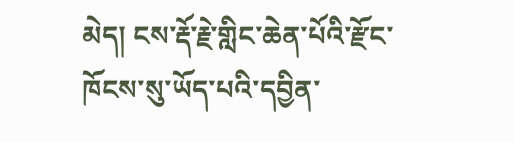མེད། ངས་རྡོ་རྗེ་གླིང་ཆེན་པོའི་རྫོང་ཁོངས་སུ་ཡོད་པའི་དབྱིན་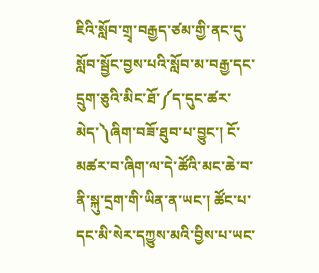ཇིའི་སློབ་གྲྭ་བརྒྱད་ཙམ་གྱི་ནང་དུ་སློབ་སྦྱོང་བྱས་པའི་སློབ་མ་བརྒྱ་དང་དྲུག་ཅུའི་མིང་ཐོ་༼ད་དུང་ཚར་མེད་༽ཞིག་བཟོ་ཐུབ་པ་བྱུང་། ངོ་མཚར་བ་ཞིག་ལ་དེ་ཚོའི་མང་ཆེ་བ་ནི་སྐུ་དྲག་གི་ཡིན་ན་ཡང་། ཚོང་པ་དང་མི་སེར་དཀྱུས་མའི་བྱིས་པ་ཡང་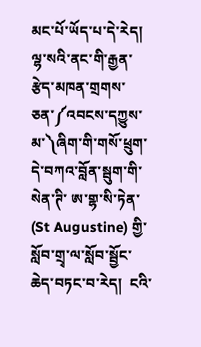མང་པོ་ཡོད་པ་དེ་རེད། ལྷ་སའི་ནང་གི་རྒྱན་རྩེད་མཁན་གྲགས་ཅན་༼འབངས་དཀྱུས་མ་༽ཞིག་གི་གསོ་ཕྲུག་དེ་བཀའ་བློན་སྦུག་གི་ སེན་ཊི་ ཨ་གྷ་སི་ཏེན་ (St Augustine) གྱི་སློབ་གྲྭ་ལ་སློབ་སྦྱོང་ཆེད་བཏང་བ་རེད།  ངའི་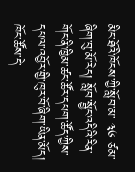མིང་ཐོའི་ཁོངས་ཀྱི་སློབ་མ་ ༣༦ ཙམ་ཞིག་བུ་མོ་རེད། སློབ་སྦྱོང་འདིའི་རིན་གོང་ནི་ཁྱིམ་ཚང་ཚོར་དཔག་ཚོད་ཀྱིས་དཔལ་འབྱོར་གྱི་ཁུར་བོ་ཞིག་ཡིན་མོད། ཁོང་ཚོས་དེ་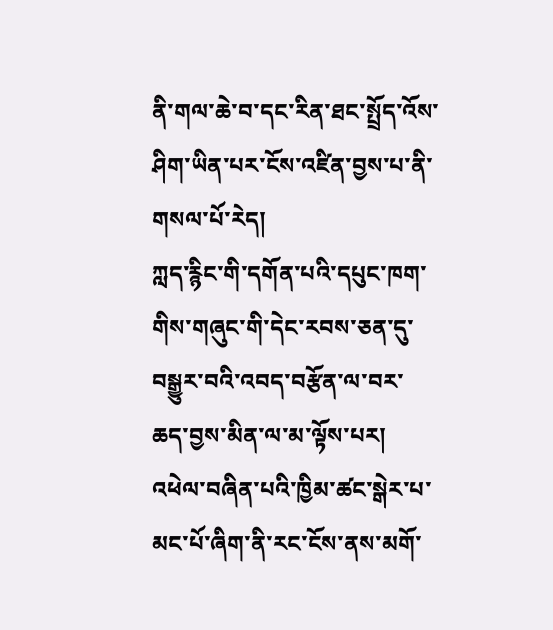ནི་གལ་ཆེ་བ་དང་རིན་ཐང་སྤྲོད་འོས་ཤིག་ཡིན་པར་ངོས་འཛིན་བྱས་པ་ནི་གསལ་པོ་རེད།
ཀླད་རྙིང་གི་དགོན་པའི་དཔུང་ཁག་གིས་གཞུང་གི་དེང་རབས་ཅན་དུ་བསྒྱུར་བའི་འབད་བརྩོན་ལ་བར་ཆད་བྱས་མིན་ལ་མ་ལྟོས་པར། འཕེལ་བཞིན་པའི་ཁྱིམ་ཚང་སྒེར་པ་མང་པོ་ཞིག་ནི་རང་ངོས་ནས་མགོ་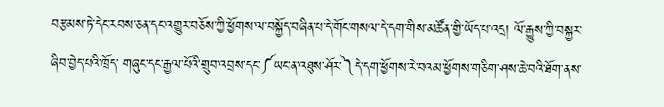བརྩམས་ཏེ་དེང་རབས་ཅན་དང་འགྱུར་བཅོས་ཀྱི་ཕྱོགས་ལ་བསྐྱོད་བཞིན་པ་དེ་གོང་གསལ་དེ་དག་གིས་མཚོན་གྱི་ཡོད་པ་འདྲ། ལོ་རྒྱུས་ཀྱི་བསྐྱར་ཞིབ་བྱེད་པའི་ཁྲོད་ གཞུང་དང་རྒྱལ་པོའི་གྲུབ་འབྲས་དང་༼ཡང་ན་འཐུས་ཤོར་༽དེ་དག་ཕྱོགས་རེ་བའམ་ཕྱོགས་གཅིག་ཤས་ཆེ་བའི་ཐོག་ནས་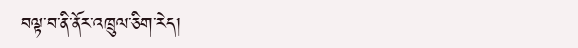བལྟ་བ་ནི་ནོར་འཁྲུལ་ཅིག་རེད།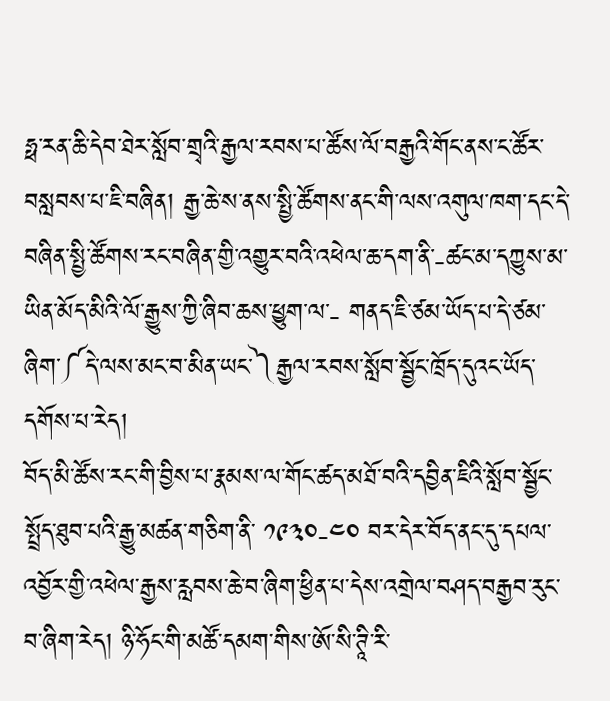ཧྥ་རན་ཆི་དེབ་ཐེར་སློབ་གྲྭའི་རྒྱལ་རབས་པ་ཚོས་ལོ་བརྒྱའི་གོང་ནས་ང་ཚོར་བསླབས་པ་ཇི་བཞིན། རྒྱ་ཆེ་ས་ནས་སྤྱི་ཚོགས་ནང་གི་ལས་འགུལ་ཁག་དང་དེ་བཞིན་སྤྱི་ཚོགས་རང་བཞིན་གྱི་འགྱུར་བའི་འཕེལ་ཆ་དག་ནི་-ཚང་མ་དཀྱུས་མ་ཡིན་མོད་མིའི་ལོ་རྒྱུས་ཀྱི་ཞིབ་ཆས་ཕྱུག་ལ་- གནད་ཇི་ཙམ་ཡོད་པ་དེ་ཙམ་ཞིག་༼དེ་ལས་མང་བ་མིན་ཡང་༽རྒྱལ་རབས་སློབ་སྦྱོང་ཁྲོད་དུའང་ཡོད་དགོས་པ་རེད།
བོད་མི་ཚོས་རང་གི་བྱིས་པ་རྣམས་ལ་གོང་ཚད་མཐོ་བའི་དབྱིན་ཇིའི་སློབ་སྦྱོང་སྤྲོད་ཐུབ་པའི་རྒྱུ་མཚན་གཅིག་ནི་ ༡༩༣༠-༤༠ བར་དེར་བོད་ནང་དུ་དཔལ་འབྱོར་གྱི་འཕེལ་རྒྱས་རླབས་ཆེ་བ་ཞིག་ཕྱིན་པ་དེས་འགྲེལ་བཤད་བརྒྱབ་རུང་བ་ཞིག་རེད། ཉི་ཧོང་གི་མཚོ་དམག་གིས་ཨོ་སི་ཊཱི་རི་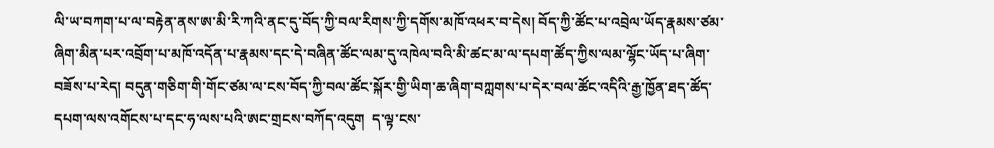ལི་ཡ་བཀག་པ་ལ་བརྟེན་ནས་ཨ་མི་རི་ཀའི་ནང་དུ་བོད་ཀྱི་བལ་རིགས་ཀྱི་དགོས་མཁོ་འཕར་བ་དེས། བོད་ཀྱི་ཚོང་པ་འབྲེལ་ཡོད་རྣམས་ཙམ་ཞིག་མིན་པར་འབྲོག་པ་མཁོ་འདོན་པ་རྣམས་དང་དེ་བཞིན་ཚོང་ལམ་དུ་འཁེལ་བའི་མི་ཚང་མ་ལ་དཔག་ཚོད་ཀྱིས་ལམ་ལྷོང་ཡོད་པ་ཞིག་བཟོས་པ་རེད། བདུན་གཅིག་གི་གོང་ཙམ་ལ་ངས་བོད་ཀྱི་བལ་ཚོང་སྐོར་གྱི་ཡིག་ཆ་ཞིག་བཀླགས་པ་དེར་བལ་ཚོང་འདིའི་རྒྱ་ཁྱོན་ཐད་ཚོད་དཔག་ལས་འགོངས་པ་དང་ཧ་ལས་པའི་ཨང་གྲངས་བཀོད་འདུག  ད་ལྟ་ངས་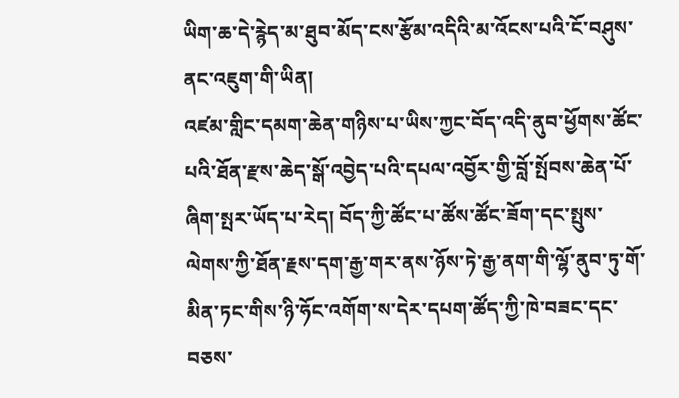ཡིག་ཆ་དེ་རྙེད་མ་ཐུབ་མོད་ངས་རྩོམ་འདིའི་མ་འོངས་པའི་ངོ་བཤུས་ནང་འཇུག་གི་ཡིན།
འཛམ་གླིང་དམག་ཆེན་གཉིས་པ་ཡིས་ཀྱང་བོད་འདི་ནུབ་ཕྱོགས་ཚོང་པའི་ཐོན་རྫས་ཆེད་སྒོ་འབྱེད་པའི་དཔལ་འབྱོར་གྱི་བློ་སྤོབས་ཆེན་པོ་ཞིག་སྤར་ཡོད་པ་རེད། བོད་ཀྱི་ཚོང་པ་ཚོས་ཚོང་ཟོག་དང་སྤུས་ལེགས་ཀྱི་ཐོན་རྗས་དག་རྒྱ་གར་ནས་ཉོས་ཏེ་རྒྱ་ནག་གི་ལྷོ་ནུབ་ཏུ་གོ་མིན་ཏང་གིས་ཉི་ཧོང་འགོག་ས་དེར་དཔག་ཚོད་ཀྱི་ཁེ་བཟང་དང་བཅས་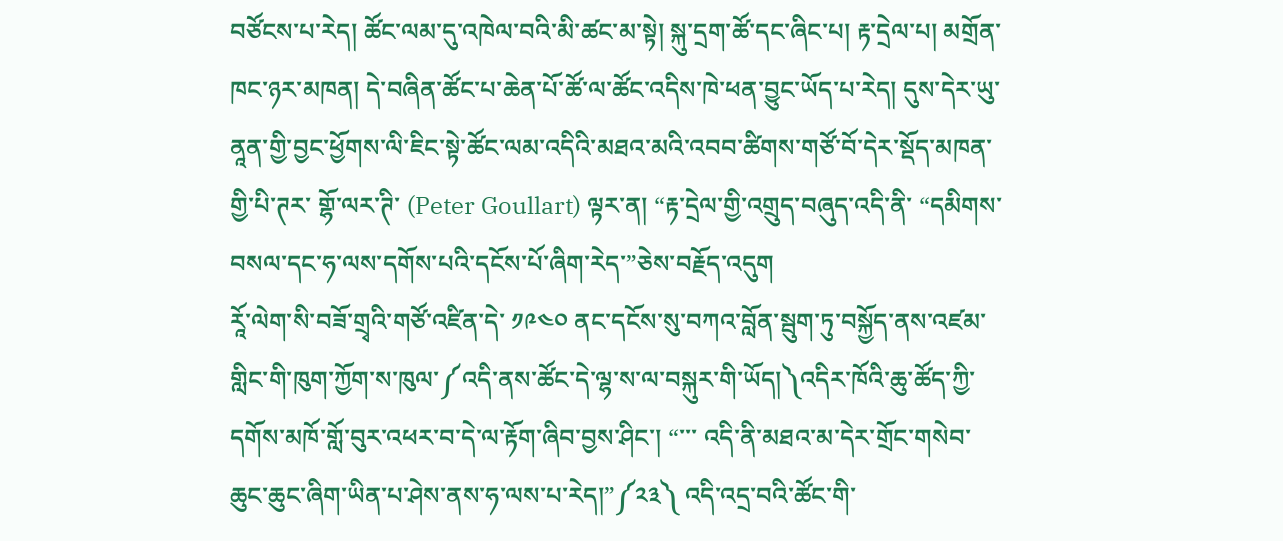བཙོངས་པ་རེད། ཚོང་ལམ་དུ་འཁེལ་བའི་མི་ཚང་མ་སྟེ། སྐུ་དྲག་ཚོ་དང་ཞིང་པ། རྟ་དྲེལ་པ། མགྲོན་ཁང་ཉར་མཁན། དེ་བཞིན་ཚོང་པ་ཆེན་པོ་ཚོ་ལ་ཚོང་འདིས་ཁེ་ཕན་བྱུང་ཡོད་པ་རེད། དུས་དེར་ཡུ་ནཱན་གྱི་བྱང་ཕྱོགས་ལི་ཇིང་སྟེ་ཚོང་ལམ་འདིའི་མཐའ་མའི་འབབ་ཚིགས་གཙོ་བོ་དེར་སྡོད་མཁན་གྱི་པི་ཊར་ གྷོ་ལར་ཊི་ (Peter Goullart) ལྟར་ན། “རྟ་དྲེལ་གྱི་འགྲུད་བཞུད་འདི་ནི་ “དམིགས་བསལ་དང་ཧ་ལས་དགོས་པའི་དངོས་པོ་ཞིག་རེད་”ཅེས་བརྗོད་འདུག
རཱོ་ལེག་སི་བཟོ་གྲྭའི་གཙོ་འཛིན་དེ་ ༡༩༤༠ ནང་དངོས་སུ་བཀའ་བློན་སྦུག་ཏུ་བསྐྱོད་ནས་འཛམ་གླིང་གི་ཁུག་ཀྱོག་ས་ཁུལ་༼འདི་ནས་ཚོང་དེ་ལྷ་ས་ལ་བསྐུར་གི་ཡོད།༽འདིར་ཁོའི་ཆུ་ཚོད་ཀྱི་དགོས་མཁོ་གློ་བུར་འཕར་བ་དེ་ལ་རྟོག་ཞིབ་བྱས་ཤིང་། “་་་ འདི་ནི་མཐའ་མ་དེར་གྲོང་གསེབ་ཆུང་ཆུང་ཞིག་ཡིན་པ་ཤེས་ནས་ཧ་ལས་པ་རེད།”༼༢༣༽ འདི་འདྲ་བའི་ཚོང་གི་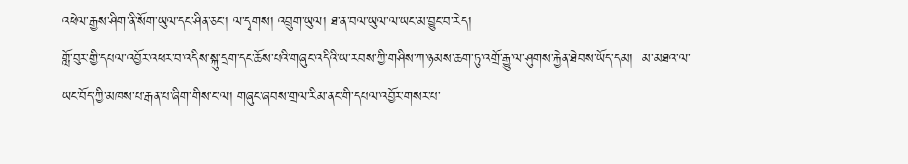འཕེལ་རྒྱས་ཤིག་ནི་སོག་ཡུལ་དང་ཤིན་ཅང་། ལ་དྭགས། འབྲུག་ཡུལ། ཐ་ན་བལ་ཡུལ་ལ་ཡང་མ་བྱུང་བ་རེད།
གློ་བུར་གྱི་དཔལ་འབྱོར་འཕར་བ་འདིས་སྐུ་དྲག་དང་ཆོས་པའི་གཞུང་འདིའི་ཡ་རབས་ཀྱི་གཤིས་ཀ་ཉམས་ཆག་ཏུ་འགྲོ་རྒྱུ་ལ་ཤུགས་རྐྱེན་ཐེབས་ཡོད་དམ།  མ་མཐའ་ལ་ཡང་བོད་ཀྱི་མཁས་པ་རྒན་པ་ཞིག་གིས་ང་ལ། གཞུང་ཞབས་གྲལ་རིམ་ནང་གི་དཔལ་འབྱོར་གསར་པ་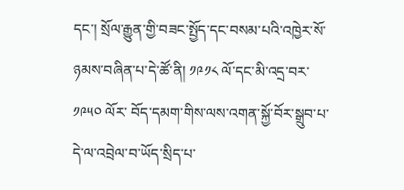དང་། སྲོལ་རྒྱུན་གྱི་བཟང་སྤྱོད་དང་བསམ་པའི་འཁྱེར་སོ་ཉམས་བཞིན་པ་དེ་ཚོ་ནི། ༡༩༡༨ ལོ་དང་མི་འདྲ་བར་ ༡༩༥༠ ལོར་ བོད་དམག་གིས་ལས་འགན་སྐྱོ་བོར་སྒྲུབ་པ་དེ་ལ་འབྲེལ་བ་ཡོད་སྲིད་པ་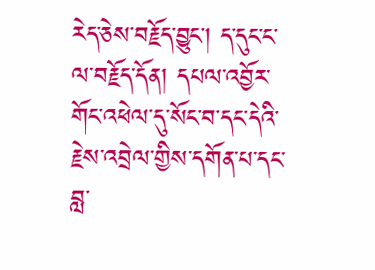རེད་ཅེས་བརྗོད་བྱུང་། ད་དུང་ང་ལ་བརྗོད་དོན། དཔལ་འབྱོར་གོང་འཕེལ་དུ་སོང་བ་དང་དེའི་རྗེས་འབྲེལ་གྱིས་དགོན་པ་དང་བླ་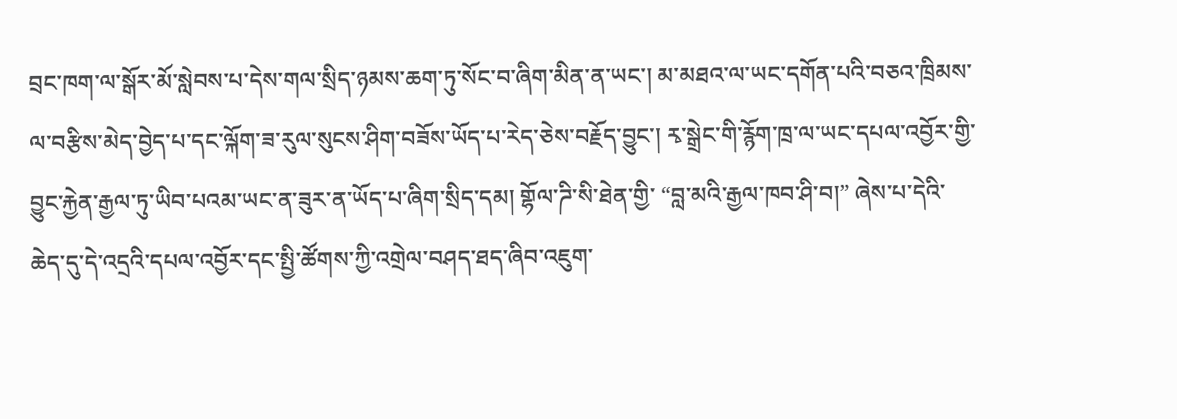བྲང་ཁག་ལ་སྒོར་མོ་སླེབས་པ་དེས་གལ་སྲིད་ཉམས་ཆག་ཏུ་སོང་བ་ཞིག་མིན་ན་ཡང་། མ་མཐའ་ལ་ཡང་དགོན་པའི་བཅའ་ཁྲིམས་ལ་བརྩིས་མེད་བྱེད་པ་དང་ལྐོག་ཟ་རུལ་སུངས་ཤིག་བཟོས་ཡོད་པ་རེད་ཅེས་བརྗོད་བྱུང་། རྭ་སྒྲེང་གི་རྙོག་ཁྲ་ལ་ཡང་དཔལ་འབྱོར་གྱི་བྱུང་རྐྱེན་རྒྱལ་ཏུ་ཡིབ་པའམ་ཡང་ན་ཟུར་ན་ཡོད་པ་ཞིག་སྲིད་དམ། གྷོལ་ཌི་སི་ཐེན་གྱི་ “བླ་མའི་རྒྱལ་ཁབ་ཤི་བ།” ཞེས་པ་དེའི་ཆེད་དུ་དེ་འདྲའི་དཔལ་འབྱོར་དང་སྤྱི་ཚོགས་ཀྱི་འགྲེལ་བཤད་ཐད་ཞིབ་འཇུག་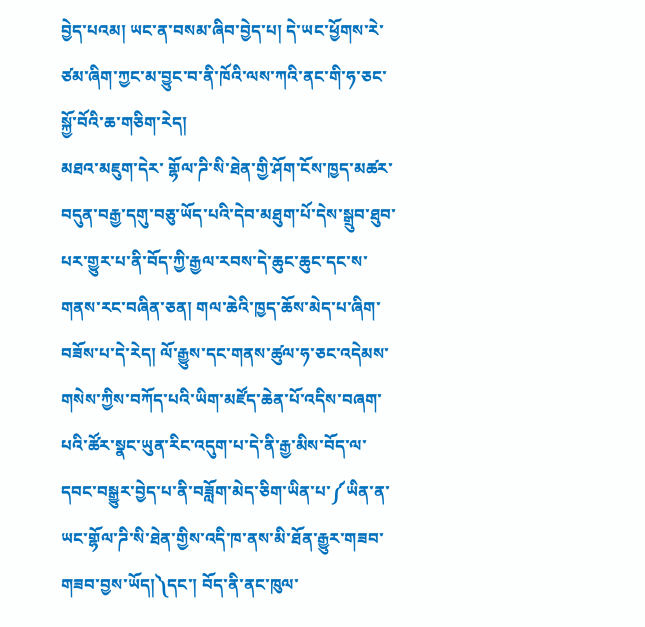བྱེད་པའམ། ཡང་ན་བསམ་ཞིབ་བྱེད་པ། དེ་ཡང་ཕྱོགས་རེ་ཙམ་ཞིག་ཀྱང་མ་བྱུང་བ་ནི་ཁོའི་ལས་ཀའི་ནང་གི་ཧ་ཅང་སྐྱོ་བོའི་ཆ་གཅིག་རེད།
མཐའ་མཇུག་དེར་ གྷོལ་ཌི་སི་ཐེན་གྱི་ཤོག་ངོས་ཁྱད་མཚར་བདུན་བརྒྱ་དགུ་བཅུ་ཡོད་པའི་དེབ་མཐུག་པོ་དེས་སྒྲུབ་ཐུབ་པར་གྱུར་པ་ནི་བོད་ཀྱི་རྒྱལ་རབས་དེ་ཆུང་ཆུང་དང་ས་གནས་རང་བཞིན་ཅན། གལ་ཆེའི་ཁྱད་ཆོས་མེད་པ་ཞིག་བཟོས་པ་དེ་རེད། ལོ་རྒྱུས་དང་གནས་ཚུལ་ཧ་ཅང་འདེམས་གསེས་ཀྱིས་བཀོད་པའི་ཡིག་མཛོད་ཆེན་པོ་འདིས་བཞག་པའི་ཚོར་སྣང་ཡུན་རིང་འདུག་པ་དེ་ནི་རྒྱ་མིས་བོད་ལ་དབང་བསྒྱུར་བྱེད་པ་ནི་བཟློག་མེད་ཅིག་ཡིན་པ་༼ཡིན་ན་ཡང་གྷོལ་ཌི་སི་ཐེན་གྱིས་འདི་ཁ་ནས་མི་ཐོན་རྒྱུར་གཟབ་གཟབ་བྱས་ཡོད།༽དང་། བོད་ནི་ནང་ཁུལ་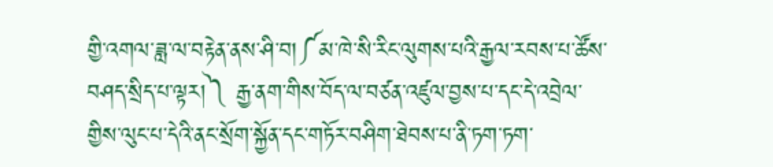གྱི་འགལ་ཟླ་ལ་བརྟེན་ནས་ཤི་བ།༼མ་ཁེ་སི་རིང་ལུགས་པའི་རྒྱལ་རབས་པ་ཚོས་བཤད་སྲིད་པ་ལྟར།༽ རྒྱ་ནག་གིས་བོད་ལ་བཙན་འཛུལ་བྱས་པ་དང་དེ་འབྲེལ་གྱིས་ལུང་པ་དེའི་ནང་སྲོག་སྐྱོན་དང་གཏོར་བཤིག་ཐེབས་པ་ནི་ཏག་ཏག་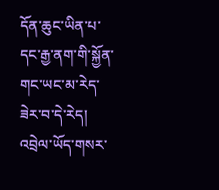དོན་ཆུང་ཡིན་པ་དང་རྒྱ་ནག་གི་སྐྱོན་གང་ཡང་མ་རེད་ཟེར་བ་དེ་རེད།
འབྲེལ་ཡོད་གསར་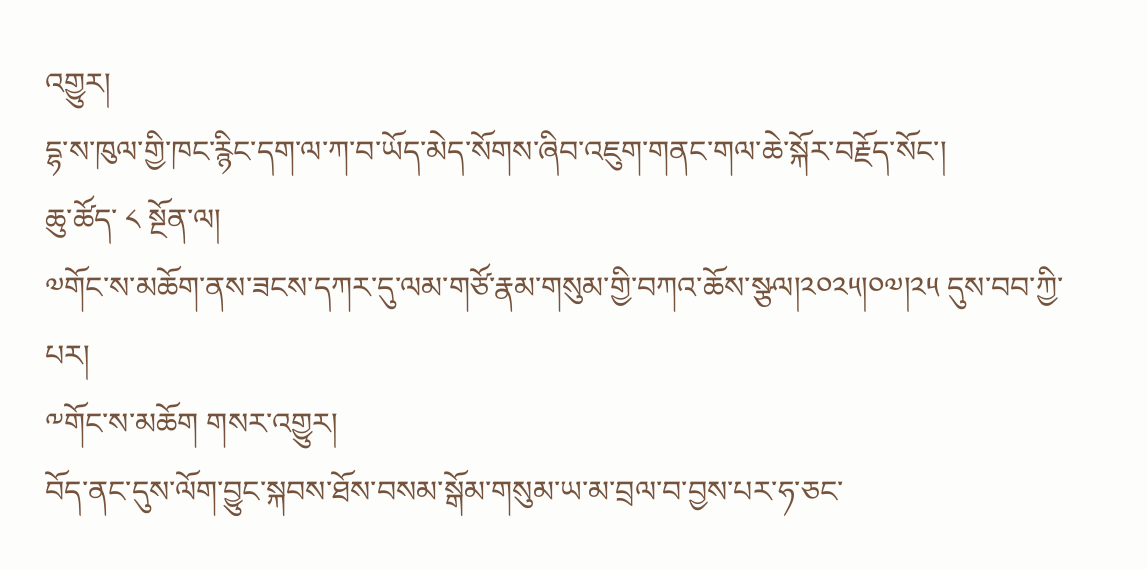འགྱུར།
དྷ་ས་ཁུལ་གྱི་ཁང་རྙིང་དག་ལ་ཀ་བ་ཡོད་མེད་སོགས་ཞིབ་འཇུག་གནང་གལ་ཆེ་སྐོར་བརྗོད་སོང་།
ཆུ་ཚོད་ ༨ སྔོན་ལ།
༧གོང་ས་མཆོག་ནས་ཟངས་དཀར་དུ་ལམ་གཙོ་རྣམ་གསུམ་གྱི་བཀའ་ཆོས་སྩལ།༢༠༢༥།༠༧།༢༥ དུས་བབ་ཀྱི་པར།
༸གོང་ས་མཆོག གསར་འགྱུར།
བོད་ནང་དུས་ལོག་བྱུང་སྐབས་ཐོས་བསམ་སྒོམ་གསུམ་ཡ་མ་བྲལ་བ་བྱས་པར་ཧ་ཅང་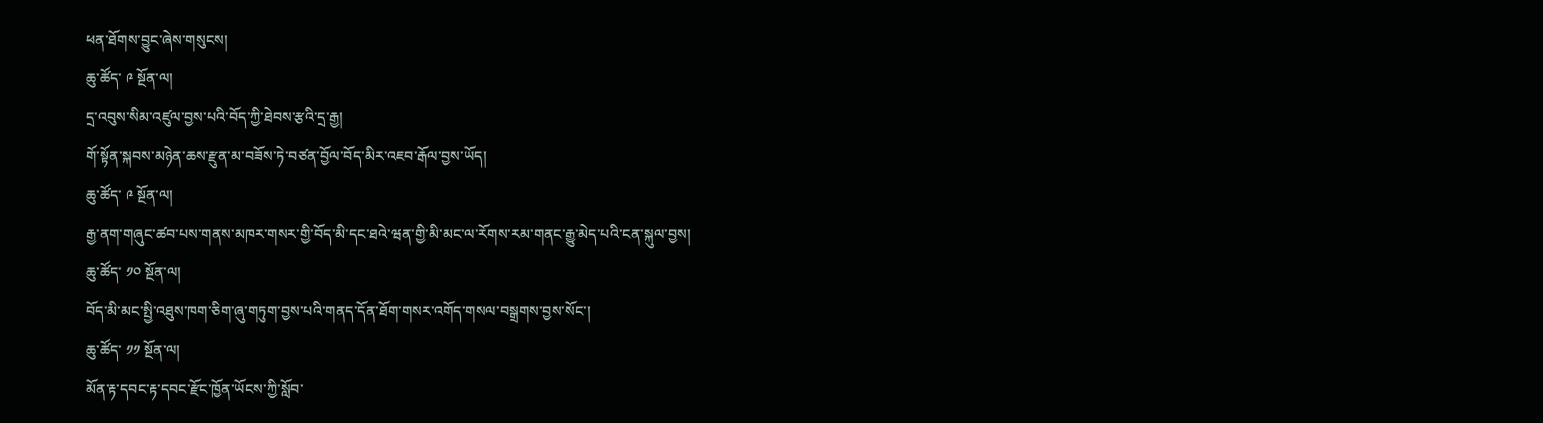ཕན་ཐོགས་བྱུང་ཞེས་གསུངས།
ཆུ་ཚོད་ ༩ སྔོན་ལ།
དྲ་འབུས་སིམ་འཛུལ་བྱས་པའི་བོད་ཀྱི་ཐེབས་རྩའི་དྲ་རྒྱ།
གོ་སྟོན་སྐབས་མཉེན་ཆས་རྫུན་མ་བཟོས་ཏེ་བཙན་བྱོལ་བོད་མིར་འཇབ་རྒོལ་བྱས་ཡོད།
ཆུ་ཚོད་ ༩ སྔོན་ལ།
རྒྱ་ནག་གཞུང་ཚབ་པས་གནས་མཁར་གསར་གྱི་བོད་མི་དང་ཐའེ་ཝན་གྱི་མི་མང་ལ་རོགས་རམ་གནང་རྒྱུ་མེད་པའི་ངན་སྐུལ་བྱས།
ཆུ་ཚོད་ ༡༠ སྔོན་ལ།
བོད་མི་མང་སྤྱི་འཐུས་ཁག་ཅིག་ཞུ་གཏུག་བྱས་པའི་གནད་དོན་ཐོག་གསར་འགོད་གསལ་བསྒྲགས་བྱས་སོང་།
ཆུ་ཚོད་ ༡༡ སྔོན་ལ།
མོན་རྟ་དབང་རྟ་དབང་རྫོང་ཁྱོན་ཡོངས་ཀྱི་སློབ་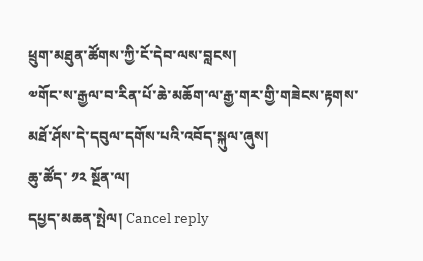ཕྲུག་མཐུན་ཚོགས་ཀྱི་ངོ་དེབ་ལས་བླངས།
༧གོང་ས་རྒྱལ་བ་རིན་པོ་ཆེ་མཆོག་ལ་རྒྱ་གར་གྱི་གཟེངས་རྟགས་མཐོ་ཤོས་དེ་དབུལ་དགོས་པའི་འབོད་སྐུལ་ཞུས།
ཆུ་ཚོད་ ༡༢ སྔོན་ལ།
དཔྱད་མཆན་སྤེལ། Cancel reply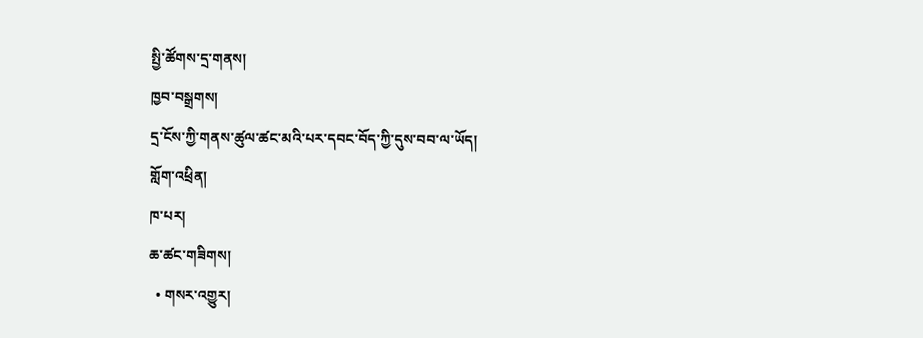སྤྱི་ཚོགས་དྲ་གནས།
ཁྱབ་བསྒྲགས།
དྲ་ངོས་ཀྱི་གནས་ཚུལ་ཚང་མའི་པར་དབང་བོད་ཀྱི་དུས་བབ་ལ་ཡོད།
གློག་འཕྲིན།
ཁ་པར།
ཆ་ཚང་གཟིགས།
  • གསར་འགྱུར།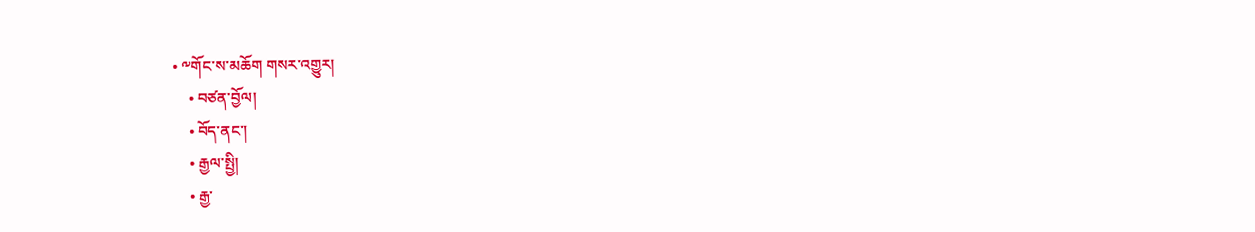• ༸གོང་ས་མཆོག གསར་འགྱུར།
    • བཙན་བྱོལ།
    • བོད་ནང་།
    • རྒྱལ་སྤྱི།
    • རྒྱ་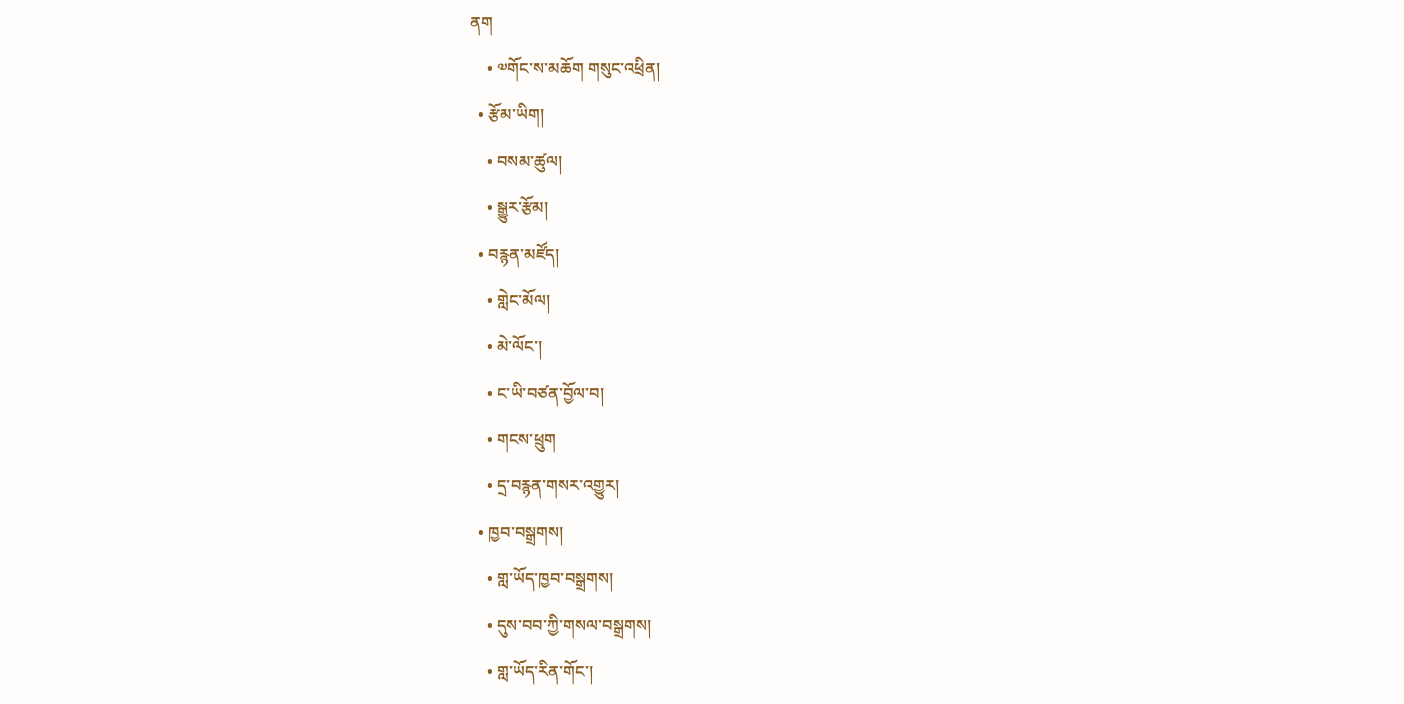ནག
    • ༧གོང་ས་མཆོག གསུང་འཕྲིན།
  • རྩོམ་ཡིག།
    • བསམ་ཚུལ།
    • སྒྱུར་རྩོམ།
  • བརྙན་མཛོད།
    • གླེང་མོལ།
    • མེ་ལོང་།
    • ང་ཡི་བཙན་བྱོལ་བ།
    • གངས་ཕྲུག
    • དྲ་བརྙན་གསར་འགྱུར།
  • ཁྱབ་བསྒྲགས།
    • གླ་ཡོད་ཁྱབ་བསྒྲགས།
    • དུས་བབ་ཀྱི་གསལ་བསྒྲགས།
    • གླ་ཡོད་རིན་གོང་།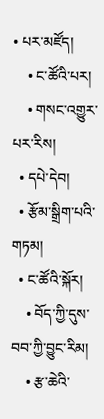• པར་མཛོད།
    • ང་ཚོའི་པར།
    • གསང་འགྱུར་པར་རིས།
  • དཔེ་དེབ།
  • རྩོམ་སྒྲིག་པའི་གཏམ།
  • ང་ཚོའི་སྐོར།
    • བོད་ཀྱི་དུས་བབ་ཀྱི་བྱུང་རིམ།
    • རྩ་ཆེའི་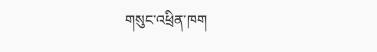གསུང་འཕྲིན་ཁག